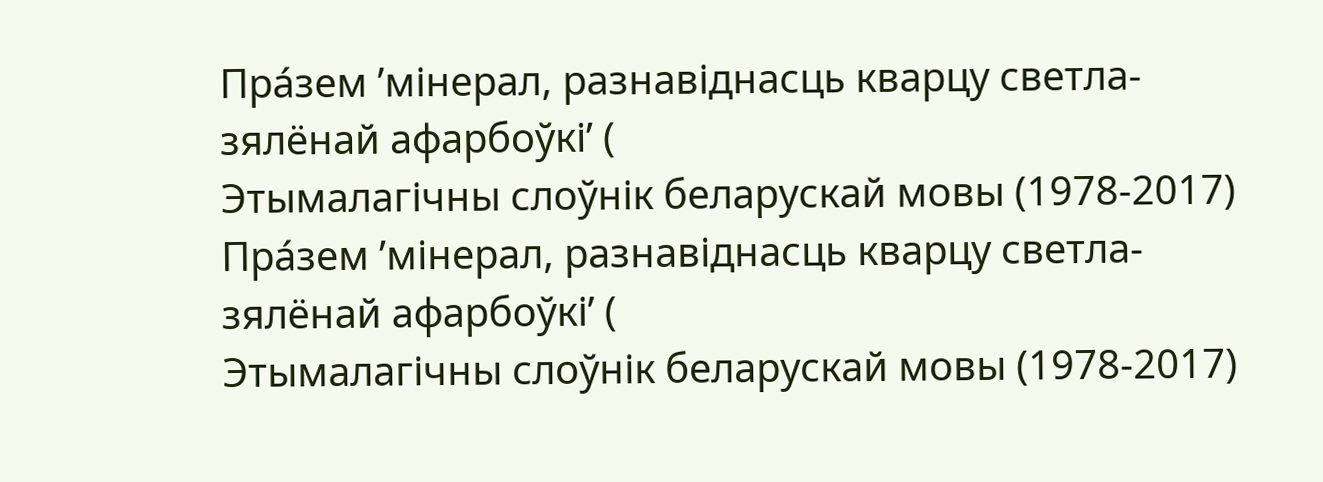Пра́зем ’мінерал, разнавіднасць кварцу светла-зялёнай афарбоўкі’ (
Этымалагічны слоўнік беларускай мовы (1978-2017)
Пра́зем ’мінерал, разнавіднасць кварцу светла-зялёнай афарбоўкі’ (
Этымалагічны слоўнік беларускай мовы (1978-2017)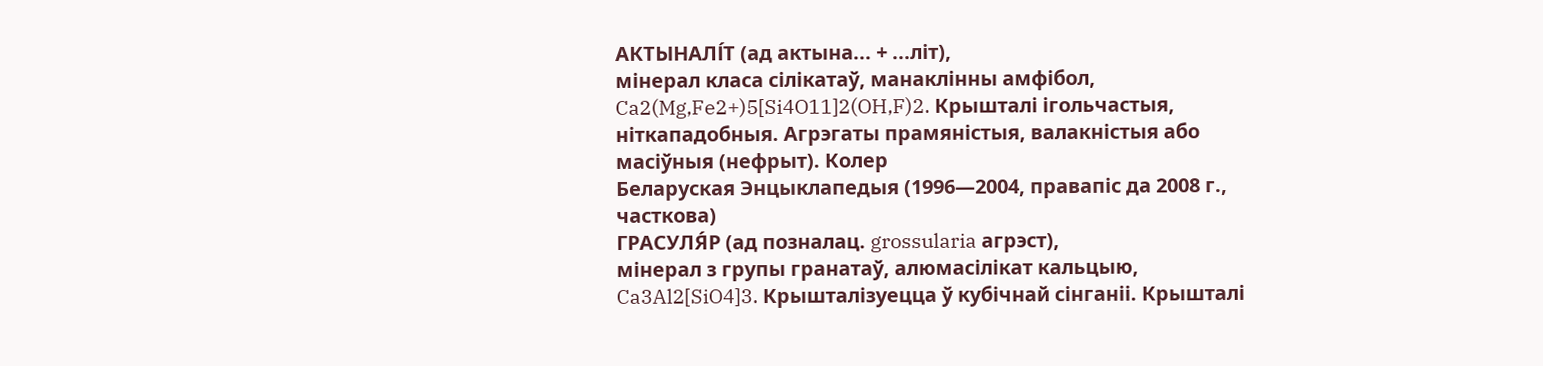АКТЫНАЛІ́Т (ад актына... + ...літ),
мінерал класа сілікатаў, манаклінны амфібол, Ca2(Mg,Fe2+)5[Si4O11]2(OH,F)2. Крышталі ігольчастыя, ніткападобныя. Агрэгаты прамяністыя, валакністыя або масіўныя (нефрыт). Колер
Беларуская Энцыклапедыя (1996—2004, правапіс да 2008 г., часткова)
ГРАСУЛЯ́Р (ад позналац. grossularia агрэст),
мінерал з групы гранатаў, алюмасілікат кальцыю, Ca3Al2[SiO4]3. Крышталізуецца ў кубічнай сінганіі. Крышталі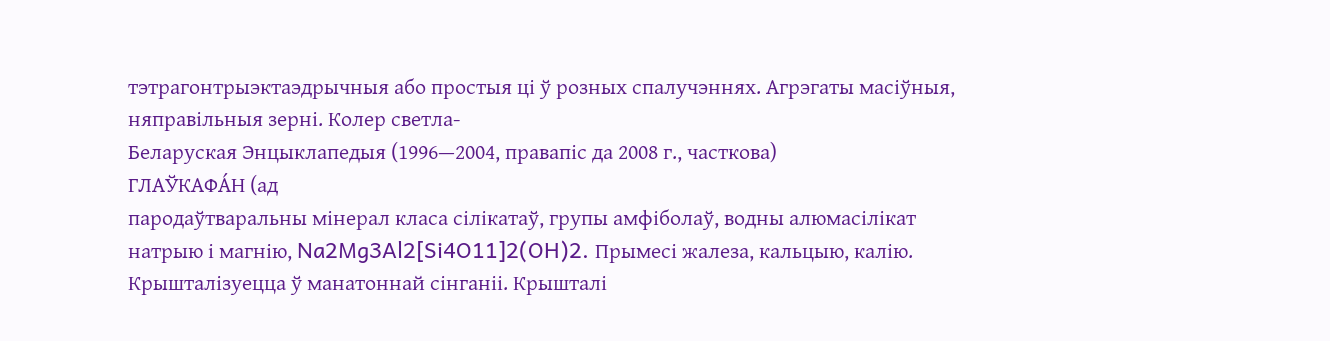тэтрагонтрыэктаэдрычныя або простыя ці ў розных спалучэннях. Агрэгаты масіўныя, няправільныя зерні. Колер светла-
Беларуская Энцыклапедыя (1996—2004, правапіс да 2008 г., часткова)
ГЛАЎКАФА́Н (ад
пародаўтваральны мінерал класа сілікатаў, групы амфіболаў, водны алюмасілікат натрыю і магнію, Na2Mg3Al2[Si4O11]2(OH)2. Прымесі жалеза, кальцыю, калію. Крышталізуецца ў манатоннай сінганіі. Крышталі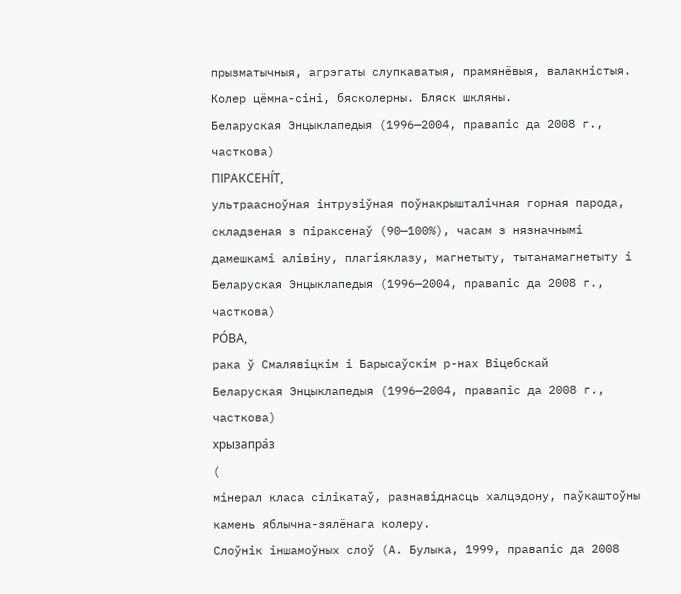прызматычныя, агрэгаты слупкаватыя, прамянёвыя, валакністыя. Колер цёмна-сіні, бясколерны. Бляск шкляны.
Беларуская Энцыклапедыя (1996—2004, правапіс да 2008 г., часткова)
ПІРАКСЕНІ́Т,
ультраасноўная інтрузіўная поўнакрышталічная горная парода, складзеная з піраксенаў (90—100%), часам з нязначнымі дамешкамі алівіну, плагіяклазу, магнетыту, тытанамагнетыту і
Беларуская Энцыклапедыя (1996—2004, правапіс да 2008 г., часткова)
РО́ВА,
рака ў Смалявіцкім і Барысаўскім р-нах Віцебскай
Беларуская Энцыклапедыя (1996—2004, правапіс да 2008 г., часткова)
хрызапра́з
(
мінерал класа сілікатаў, разнавіднасць халцэдону, паўкаштоўны камень яблычна-зялёнага колеру.
Слоўнік іншамоўных слоў (А. Булыка, 1999, правапіс да 2008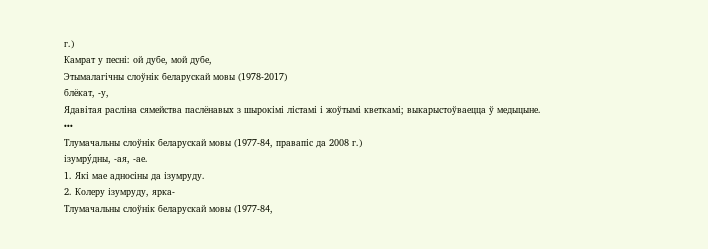г.)
Камрат у песні: ой дубе, мой дубе,
Этымалагічны слоўнік беларускай мовы (1978-2017)
блёкат, ‑у,
Ядавітая расліна сямейства паслёнавых з шырокімі лістамі і жоўтымі кветкамі; выкарыстоўваецца ў медыцыне.
•••
Тлумачальны слоўнік беларускай мовы (1977-84, правапіс да 2008 г.)
ізумру́дны, ‑ая, ‑ае.
1. Які мае адносіны да ізумруду.
2. Колеру ізумруду, ярка-
Тлумачальны слоўнік беларускай мовы (1977-84,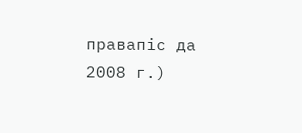правапіс да 2008 г.)